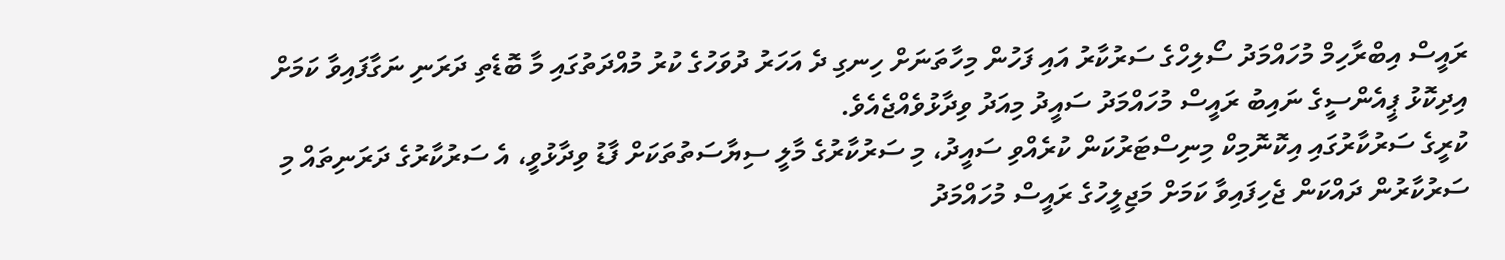ރައީސް އިބްރާހިމް މުހައްމަދު ސޯލިހްގެ ސަރުކާރު އައި ފަހުން މިހާތަނަށް ހިނގި ދެ އަހަރު ދުވަހުގެ ކުރު މުއްދަތުގައި މާ ބޮޑެތި ދަރަނި ނަގާފައިވާ ކަމަށް އިދިކޮޅު ޕީއެންސީގެ ނައިބު ރައީސް މުހައްމަދު ސައީދު މިއަދު ވިދާޅުވެއްޖެއެވެ.
ކުރީގެ ސަރުކާރުގައި އިކޮނޮމިކް މިނިސްޓަރުކަން ކުރެއްވި ސައީދު، މި ސަރުކާރުގެ މާލީ ސިޔާސަތުތަކަށް ފާޑު ވިދާޅުވީ، އެ ސަރުކާރުގެ ދަރަނިތައް މި ސަރުކާރުން ދައްކަން ޖެހިފައިވާ ކަމަށް މަޖިލީހުގެ ރައީސް މުހައްމަދު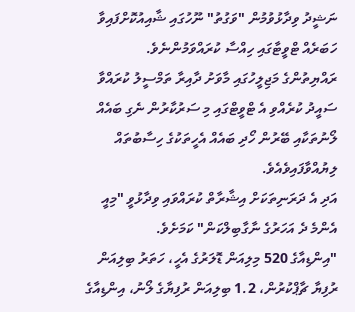ނަޝީދު ވިދާޅުވުމުން "ވަގުތު" ނޫހުގައި ޝާއިއުކޮށްފައިވާ ހަބަރެއް ޓްވީޓާގައި ހިއްސާ ކުރައްވަމުންނެވެ.
ރައްޔިތުންގެ މަޖިލީހުގައި މާވަށު ދާއިރާ ތަމްސީލު ކުރައްވާ ސައީދު ކުރެއްވި އެ ޓްވީޓްގައި މި ސަރުކާރުން ނެގި ބައެއް ލޯނުތަކާއި ބޭރުން ހޯދި ބައެއް އެހީތަކުގެ ހިސާބުތައް ލިޔުއްވާފައިވެއެވެ.
އަދި އެ ދަރަނިތަކަށް އިޝާރާތް ކުރައްވައި ވިދާޅުވީ "މިއީ އެންމެ ދެ އަހަރުގެ ނާގާބިލްކަން" ކަމަށެވެ.
"އިންޑިއާގެ 520 މިލިއަން ޑޮލަރުގެ އެހީ، ހަތަރު ބިލިއަން ރުފިޔާ ޗާޕްކުރުން، 1.2 ބިލިއަން ރުފިޔާގެ ލޯނު، އިންޑިއާގެ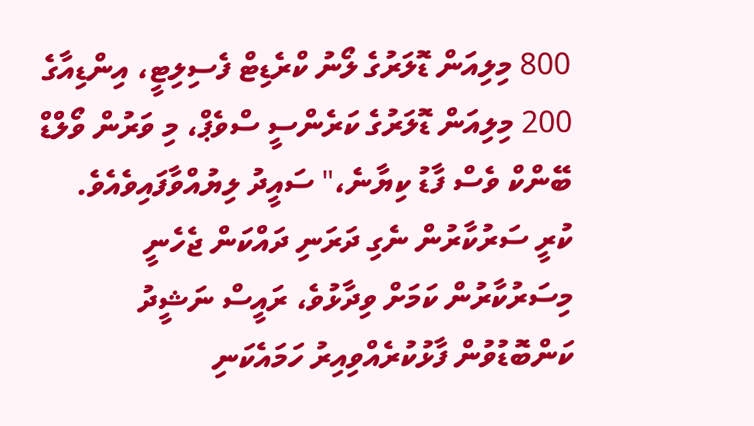800 މިލިއަން ޑޮލަރުގެ ލޯނު ކްރެޑިޓް ފެސިލިޓީ، އިންޑިއާގެ 200 މިލިއަން ޑޮލަރުގެ ކަރެންސީ ސްވެޕް، މި ވަރުން ވޯލްޑް ބޭންކް ވެސް ފާޑު ކިޔާނެ،" ސައީދު ލިޔުއްވާފައިވެއެވެ.
ކުރީ ސަރުކާރުން ނެގި ދަރަނި ދައްކަން ޖެހެނީ މިސަރުކާރުން ކަމަށް ވިދާޅުވެ، ރައީސް ނަޝީދު ކަންބޮޑުވުން ފާޅުކުރެއްވިއިރު ހަމައެކަނި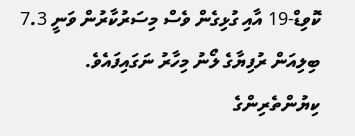ކޮވިޑް-19 އާއި ގުޅިގެން ވެސް މިސަރުކާރުން ވަނީ 7.3 ބިލިއަން ރުފިޔާގެ ލޯނު މިހާރު ނަގައިފައެވެ.
ކިޔުންތެރިންގެ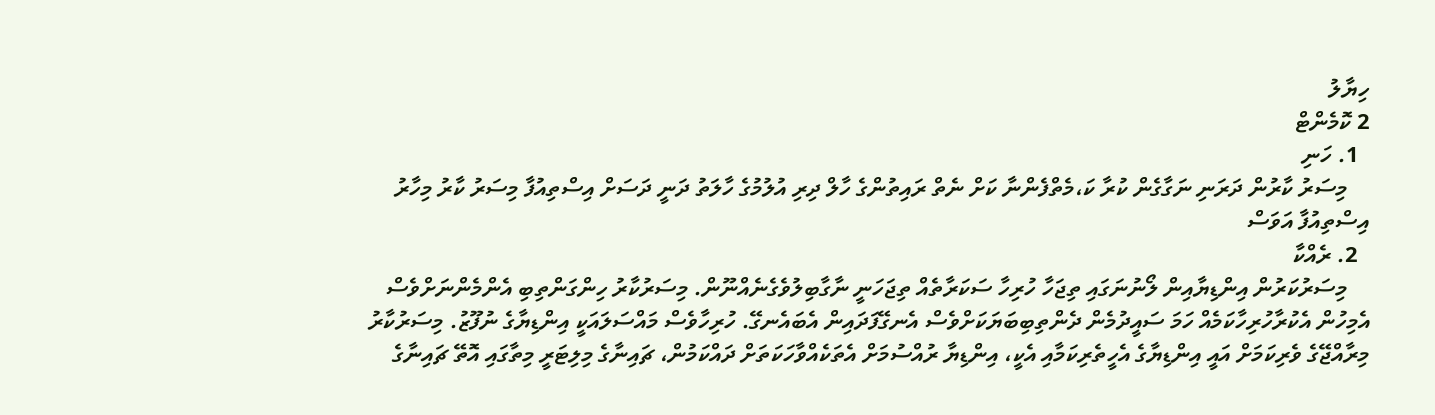ހިޔާލު
2 ކޮމެންޓް
  1. ހަނި
    މިސަރު ކާރުން ދަރަނި ނަގާގެން ކުރާ ކަ،މެތްފެންނާ ކަށް ނެތް ރައިތުންގެ ހާލް ދިރި އުލުމުގެ ހާލަތު ދަނީ ދަސަށް އިސްތިއުފާ މިސަރު ކާރު މިހާރު އިސްތިއުފާ އަވަސް
  2. ރެއްކާ
    މިސަރުކަރުން އިންޑިޔާއިން ލޯނުނަގައި ތިޖަހާ ހުރިހާ ސަކަރާތެއް ތިޖަހަނީ ނާގާބިލުވެގެނެއްނޫން. މިސަރުކާރު ހިންގަންތިބި އެންމެންނަށްވެސް އެމިހުން އެކުރާހުރިހާކަމެއް ހަމަ ސައީދުމެން ދެންތިބިބަޔަކަށްވެސް އެނގޭފަދައިން އެބައެނގޭ. ހުރިހާވެސް މައްސަލައަކީ އިންޑިޔާގެ ނުފޫޒު. މިސަރުކާރު މިރާއްޖޭގެ ވެރިކަމަށް އައީ އިންޑިޔާގެ އެހީތެރިކަމާއި އެކީ، އިންޑިޔާ ރުއްސުމަށް އެތަކެއްވާހަކަތަށް ދައްކަމުން، ޗައިނާގެ މިލިޓަރީ މިތާގައި އޮތޭ ޗައިނާގެ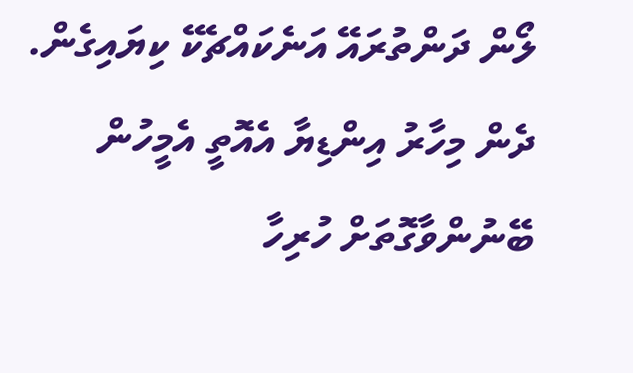ލޯން ދަންތުރައޭ އަނެކައްޗެކޭ ކިޔައިގެން. ދެން މިހާރު އިންޑިޔާ އެއޮތީ އެމީހުން ބޭނުންވާގޮތަށް ހުރިހާ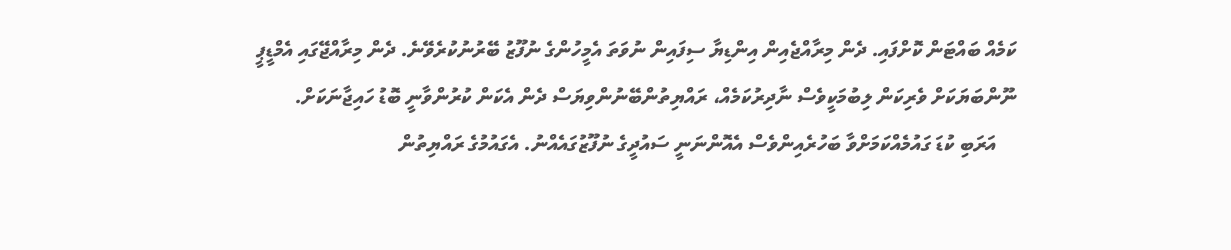ކަމެއް ބައްޓަން ކޮށްފައި. ދެން މިރާއްޖެއިން އިންޑިޔާ ސިފައިން ނުވަތަ އެމީހުންގެ ނުފޫޒު ބޭރުނުކުރެވޭނެ. ދެން މިރާއްޖޭގައި އެމްޑީޕީ ނޫންބަޔަކަށް ވެރިކަން ލިބުމަކީވެސް ނާދިރުކަމެއް، ރައްޔިތުންބޭނުންވިޔަސް ދެން އެކަން ކުރުންވާނީ ބޮޑު ހައިޖާނަކަށް.
    އަރަބި ކުޑަ ގައުމެއްކަމަށްވާ ބަހުރެއިންވެސް އެއޮންނަނީ ސައުދީގެ ނުފޫޒުގައެއްނު. އެގައުމުގެ ރައްޔިތުން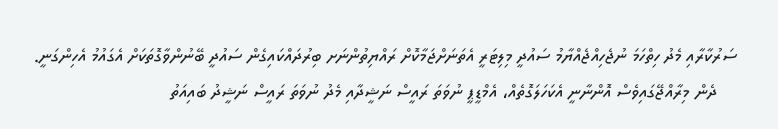ސަރުކާރާއި މެދު ހިތްހަމަ ނުޖެހިއްޖެއްޔާމު ސައުދީ މިލިޓަރީ އެތަނަށްޖަމާކޮށް ރައްޔިތުންނަށ ބިރުދައްކައިގެން ސައުދީ ބޭނުންވާގޮތަކަށް އެގައުމު އެހިންގަނީ.
    ދެން މިރާއްޖޭގައިވެސް އޮންނާނީ އެކަހަލަގޮތެއް، އެމްޑީޕީ ނުވަތަ ރައީސް ނަޝީދާއި މެދު ނުވަތަ ރައީސް ނަޝީދު ބައިއަތު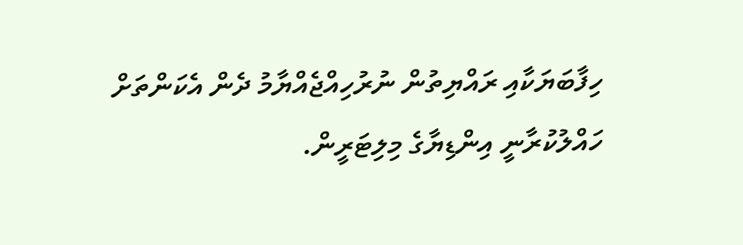ހިފާބަޔަކާއި ރައްޔިތުން ނުރުހިއްޖެއްޔާމު ދެން އެކަންތަށް ހައްލުކުރާނީ އިންޑިޔާގެ މިލިޓަރީން.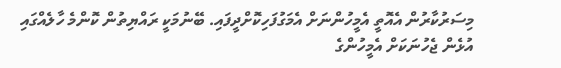މިސަރުކާރުން އެއޮތީ އެމީހުންނަށް އެމަގުފަހިކޮށްދީފައި. ބޭނުމަކީ ރައްޔިތުން ކޮންމެ ހާލެއްގައި އުޅެން ޖެހުނަކަށް އެމީހުންގެ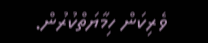ވެރިކަން ހިމާޔަތްކުރުން.